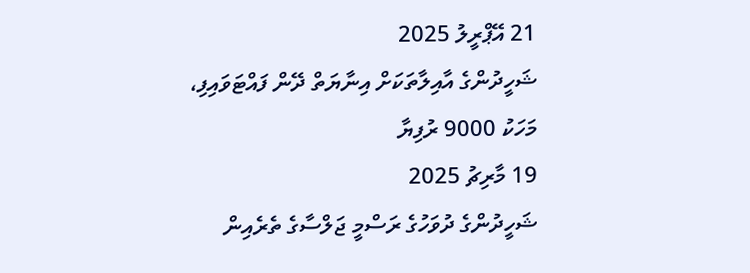21 އޭޕްރީލު 2025
ޝަހީދުންގެ އާއިލާތަކަށް އިނާޔަތް ދޭން ފައްޓަވައިފި، މަހަކު 9000 ރުފިޔާ
19 މާރިޗު 2025
ޝަހީދުންގެ ދުވަހުގެ ރަސްމީ ޖަލްސާގެ ތެރެއިން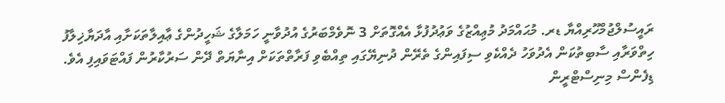ރައީސުލްޖުމްހޫރިއްޔާ ޑރ. މުޙައްމަދު މުޢިއްޒުގެ ވަޢުދުފުޅާ އެއްގޮތަށް 3 ނޮވެމްބަރުގެ އުދުވާނީ ހަމަލާގެ ޝަހީދުންގެ ޢާއިލާތަކަށާއި އާދަޔާޚިލާފު ހިތްވަރާއި ސާބިތުކަން އެދުވަހު ދެއްކެވި ސިފައިންގެ ތެރޭން ދުނިޔޭގައި ތިއްބެވި ފަރާތްތަކަށް އިނާޔަތް ދޭން ސަރުކާރުން ފައްޓަވައިފި އެވެ.
ޑިފެންސް މިނިސްޓްރީން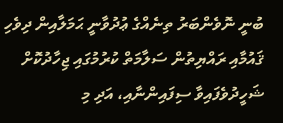ބުނީ ނޮވެންބަރު ތިނެއްގެ ޢުދުވާނީ ޙަމަލާއިން ދިވެހި ޤައުމާއި ރައްޔިތުން ސަލާމަތް ކުރުމުގައި ޖިހާދުކޮށް ޝަހީދުވެފައިވާ ސިފައިންނާއި، އަދި މި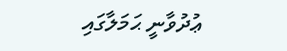ޢުދުވާނީ ޙަމަލާގައި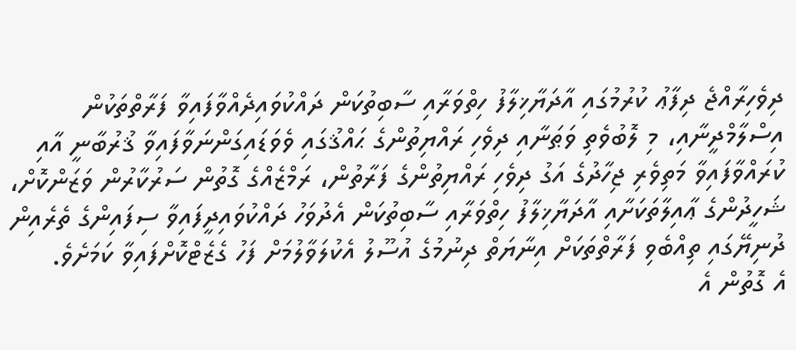ދިވެހިރާއްޖެ ދިފާޢު ކުރުމުގައި އާދަޔާޚިލާފު ހިތްވަރާއި ސާބިތުކަން ދައްކުވައިދެއްވާފައިވާ ފަރާތްތަކުން އިސްލާމްދީނާއި، މި ލޮބުވެތި ވަޠަނާއި ދިވެހި ރައްޔިތުންގެ ޙައްޤުގައި ވެވަޑައިގަންނަވާފައިވާ ޤުރުބާނީ އާއި ކުރައްވާފައިވާ މަތިވެރި ޖިހާދުގެ އަގު ދިވެހި ރައްޔިތުންގެ ފަރާތުން، ރަމްޒެއްގެ ގޮތުން ސަރުކާރުން ވަޒަންކޮށް، ޝަހީދުންގެ ޢާއިލާތަކަށާއި އާދަޔާޚިލާފު ހިތްވަރާއި ސާބިތުކަން އެދުވަހު ދައްކުވައިދީފައިވާ ސިފައިންގެ ތެރެއިން ދުނިޔޭގައި ތިއްބެވި ފަރާތްތަކަށް އިނާޔަތް ދިނުމުގެ އުސޫލު އެކުލަވާލުމަށް ފަހު ގެޒެޓްކޮށްފައިވާ ކަމަށެވެ.
އެ ގޮތުން އެ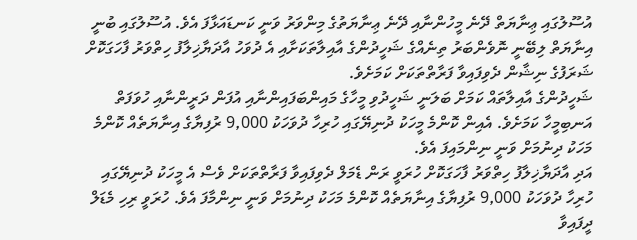އުސޫލުގައި ޢިނާޔަތް ދޭނެ މީހުންނާއި ދޭނެ ޢިނާޔަތުގެ މިންވަރު ވަނީ ކަނޑައަޅާފަ އެވެ. އުސޫލުގައި ބުނީ އިނާޔަތް ލިބޭނީ ނޮވެންބަރު ތިނެއްގެ ޝަހީދުންގެ އާއިލާތަކަށާއި އެ ދުވަހު އާދަޔާޚިލާފު ހިތްވަރު ފާހަގަކޮށް ޝަރަފުގެ ނިޝާން ދެވިފައިވާ ފަރާތްތަކަށް ކަމަށެވެ.
ޝަހީދުންގެ އާއިލާތައް ކަމަށް ބަލަނީ ޝަހީދުވި މީހާގެ މައިންބަފައިންނާއި އުފަން ދަރީންނާއި ހުވަފަތް އަނބިމީހާ ކަމަށެވެ. އެއިން ކޮންމެ މީހަކު ދުނިޔޭގައި ހުރިހާ ދުވަހަކު 9,000 ރުފިޔާގެ އިނާޔަތެއް ކޮންމެ މަހަކު ދިނުމަށް ވަނީ ނިންމައިފަ އެވެ.
އަދި އާދަޔާޚިލާފު ހިތްވަރު ފާހަގަކޮށް ހުރަވީ ރަން ޑެމަލް ދެވިފައިވާ ފަރާތްތަކަށް ވެސް އެ މީހަކު ދުނިޔޭގައި ހުރިހާ ދުވަހަކު 9,000 ރުފިޔާގެ އިނާޔަތެއް ކޮންމެ މަހަކު ދިނުމަށް ވަނީ ނިންމާފަ އެވެ. ހުރަވީ ރިހި މެޑަލް ދީފައިވާ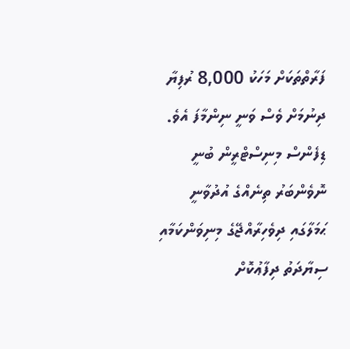ފަރާތްތަކަށް މަހަކު 8,000 ރުފިޔާ ދިނުމަށް ވެސް ވަނީ ނިންމާފަ އެވެ.
ޑިފެންސް މިނިސްޓްރީން ބުނީ ނޮވެންބަރު ތިނެއްގެ އުދުވާނީ ޙަމަލާގައި ދިވެހިރާއްޖޭގެ މިނިވަންކަމާއި ސިޔާދަތު ދިފާޢުކޮށް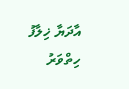އާދަޔާ ޚިލާފު ހިތްވަރު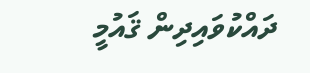ދައްކުވައިދިން ޤައުމީ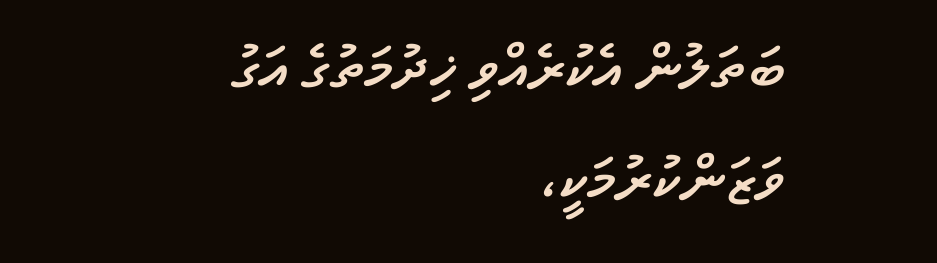ބަތަލުން އެކުރެއްވި ޚިދުމަތުގެ އަގު ވަޒަންކުރުމަކީ،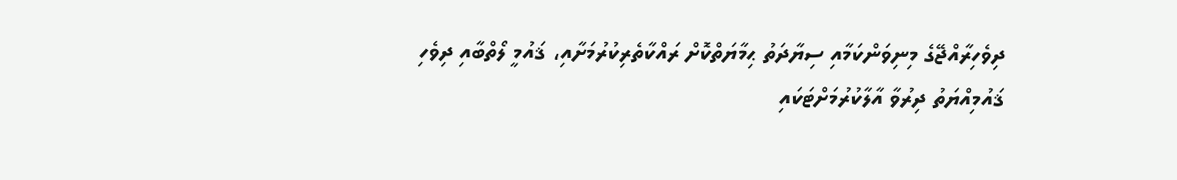ދިވެހިރާއްޖޭގެ މިނިވަންކަމާއި ސިޔާދަތު ޙިމާޔަތްކޮށް ރައްކާތެރިކުރުމަށާއި، ޤައުމީ ލޯތްބާއި ދިވެހި ޤައުމިއްޔަތު ދިރުވާ އާލާކުރުމަށްޓަކައި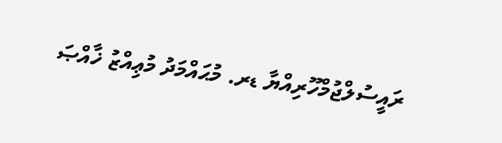ރައީސުލްޖުމްހޫރިއްޔާ ޑރ. މުޙައްމަދު މުޢިއްޒު ޚާއްޞަ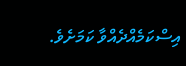އިސްކަމެއްދެއްވާ ކަމަށެވެ.